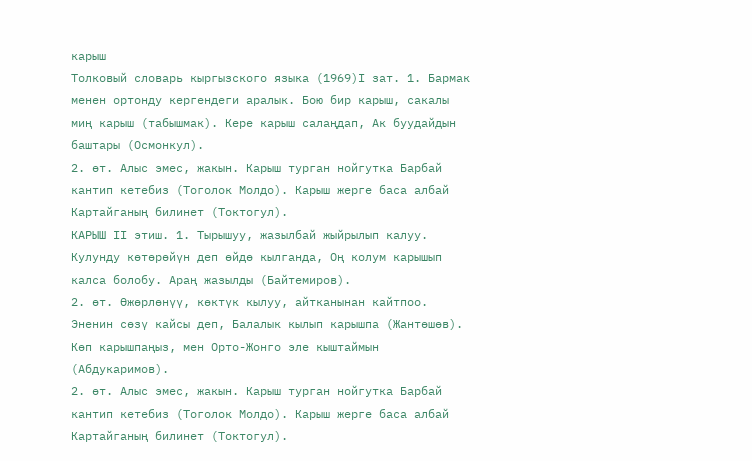карыш
Толковый словарь кыргызского языка (1969)I зат. 1. Бармак менен ортонду кергендеги аралык. Бою бир карыш, сакалы миң карыш (табышмак). Кере карыш салаңдап, Ак буудайдын баштары (Осмонкул).
2. өт. Алыс эмес, жакын. Карыш турган нойгутка Барбай кантип кетебиз (Тоголок Молдо). Карыш жерге баса албай Картайганың билинет (Токтогул).
КАРЫШ II этиш. 1. Тырышуу, жазылбай жыйрылып калуу. Кулунду көтөрөйүн деп өйдө кылганда, Оң колум карышып калса болобу. Араң жазылды (Байтемиров).
2. өт. Өжөрлөнүү, көктүк кылуу, айтканынан кайтпоо. Эненин сөзү кайсы деп, Балалык кылып карышпа (Жантөшөв). Көп карышпаңыз, мен Орто-Жонго эле кыштаймын (Абдукаримов).
2. өт. Алыс эмес, жакын. Карыш турган нойгутка Барбай кантип кетебиз (Тоголок Молдо). Карыш жерге баса албай Картайганың билинет (Токтогул).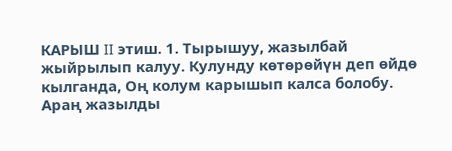КАРЫШ II этиш. 1. Тырышуу, жазылбай жыйрылып калуу. Кулунду көтөрөйүн деп өйдө кылганда, Оң колум карышып калса болобу. Араң жазылды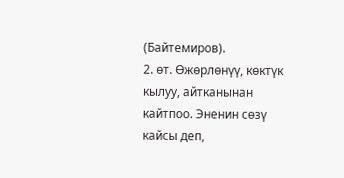(Байтемиров).
2. өт. Өжөрлөнүү, көктүк кылуу, айтканынан кайтпоо. Эненин сөзү кайсы деп,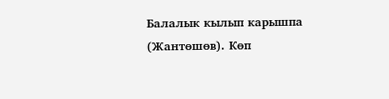Балалык кылып карышпа (Жантөшөв). Көп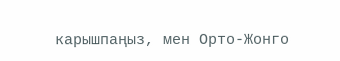карышпаңыз, мен Орто-Жонго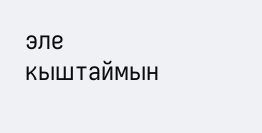эле кыштаймын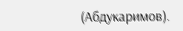(Абдукаримов).